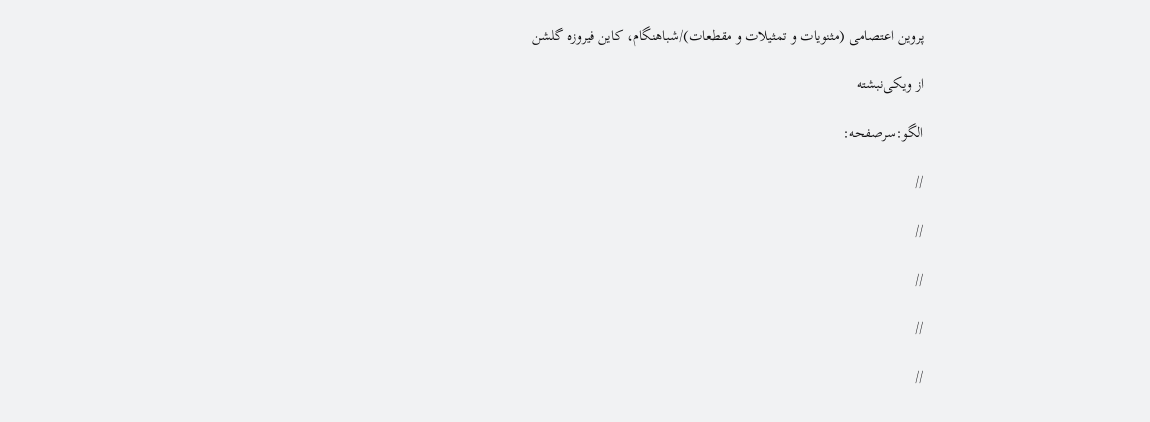پروین اعتصامی (مثنویات و تمثیلات و مقطعات)/شباهنگام، کاین فیروزه گلشن

از ویکی‌نبشته

الگو:سرصفحه:

//

//

//

//

//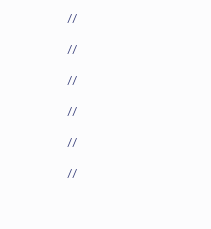//

//

//

//

//

//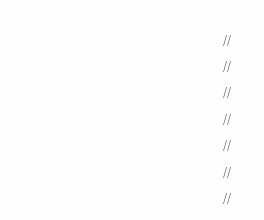//

//

//

//

//

//

//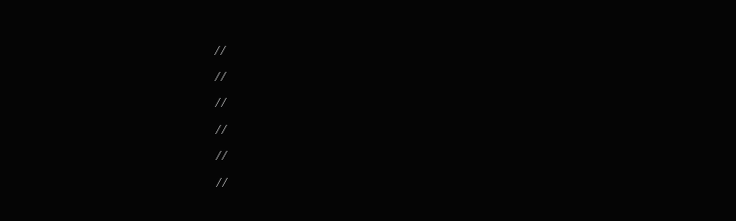//

//

//

//

//

//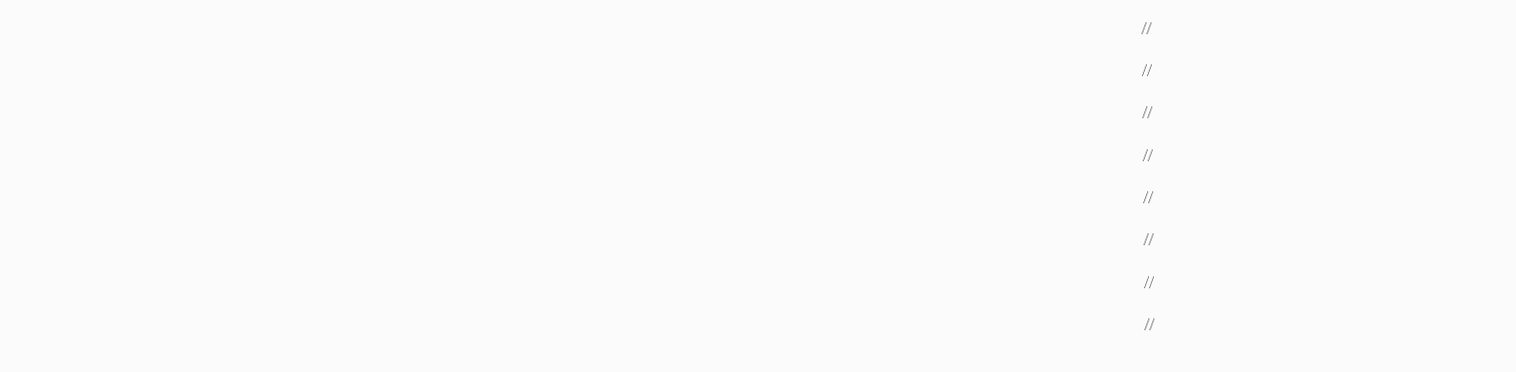//

//

//

//

//

//

//

//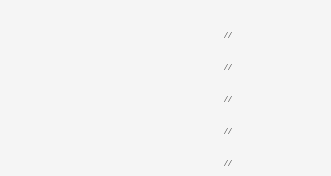//

//

//

//

//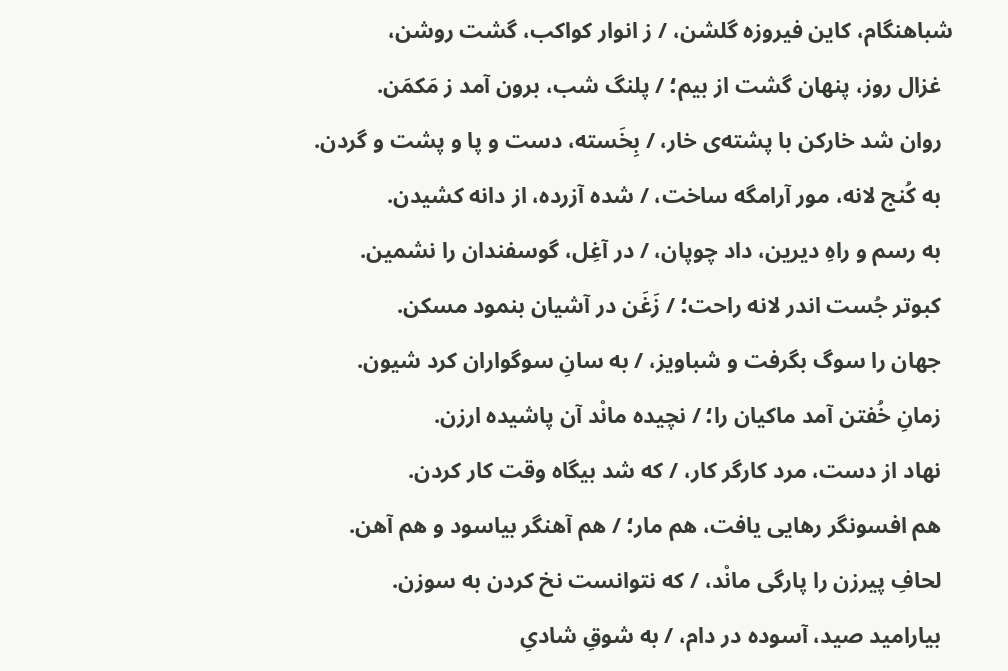شباهنگام، کاین فیروزه گلشن، / ز انوار کواکب، گشت روشن،
  غزال روز، پنهان گشت از بیم؛ / پلنگ شب، برون آمد ز مَکمَن.
  روان شد خارکن با پشته‌ی خار، / بِخَسته، دست و پا و پشت و گردن.
  به کُنج لانه، مور آرامگه ساخت، / شده آزرده، از دانه کشیدن.
  به رسم و راهِ دیرین، داد چوپان، / در آغِل، گوسفندان را نشمین.
  کبوتر جُست اندر لانه راحت؛ / زَغَن در آشیان بنمود مسکن.
  جهان را سوگ بگرفت و شباویز، / به سانِ سوگواران کرد شیون.
  زمانِ خُفتن آمد ماکیان را؛ / نچیده مانْد آن پاشیده ارزن.
  نهاد از دست، مرد کارگر کار، / که شد بیگاه وقت کار کردن.
  هم افسونگر رهایی یافت، هم مار؛ / هم آهنگر بیاسود و هم آهن.
  لحافِ پیرزن را پارگی مانْد، / که نتوانست نخ کردن به سوزن.
  بیارامید صید، آسوده در دام، / به شوقِ شادیِ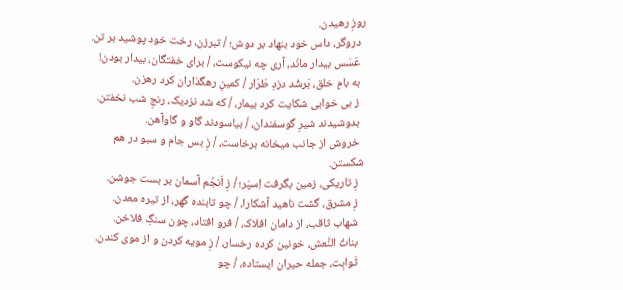روزِ رهیدن.
  دروگر، داس خود بنهاد بر دوش؛ / تبرزن، رخت خود پوشید بر تن.
  عَسَس بیدار مانْد، آری چه نیکوست، / برای خفتگان، بیدار بودن!
  به بامِ خلق، بَرشُد دزدِ طَرّار / کمینِ رهگذاران کرد رهزن.
  ز بی خوابی شکایت کرد بیمار، / که شد نزدیک، رنجِ شب نخفتن.
  بدوشیدند شیرِ گوسفندان، / بیاسودند گاو و گاوآهن.
  خروش از جانب میخانه برخاست، / زِ بس جام و سبو در هم شکستن.
  زِ تاریکی، زمین بگرفت اِسپَر؛ / زِ اَنجُم آسمان بر بست جوشن.
  زِ مشرق، گشت ناهید آشکارا، / چو تابنده گهر، از تیره معدن.
  شهاب ثاقب، از دامان افلاک، / فرو افتاد، چون سنگِ فلاخن.
  بناتُ النَّعش، خونین کرده رخسار، / زِ مویه کردن و از موی کندن.
  ثَوابِت، جمله حیران ایستاده، / چو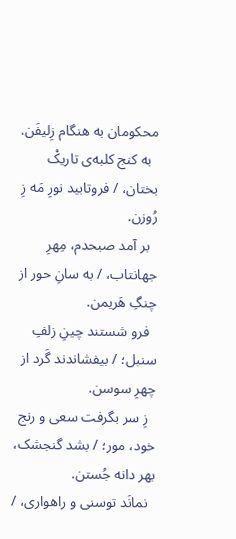محکومان به هنگام زِلیفَن.
  به کنج کلبه‌ی تاریکْ بختان، / فروتابید نورِ مَه زِ رُوزن.
  بر آمد صبحدم، مِهرِ جهانتاب، / به سانِ حور از چنگِ هَریمن.
  فرو شستند چینِ زلفِ سنبل؛ / بیفشاندند گَرد از چهرِ سوسن.
  زِ سر بگرفت سعی و رنج خود، مور؛ / بشد گنجشک، بهر دانه جُستن.
  نمانَد توسنی و راهواری، /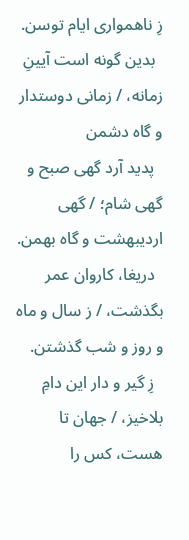زِ ناهمواری ایام توسن.
  بدین گونه است آیینِ زمانه، / زمانی دوستدار و گاه دشمن
  پدید آرد گهی صبح و گهی شام؛ / گهی اردیبهشت و گاه بهمن.
  دریغا، کاروان عمر بگذشت، / ز سال و ماه و روز و شب گذشتن.
  زِ گیر و دار این دامِ بلاخیز، / جهان تا هست، کس را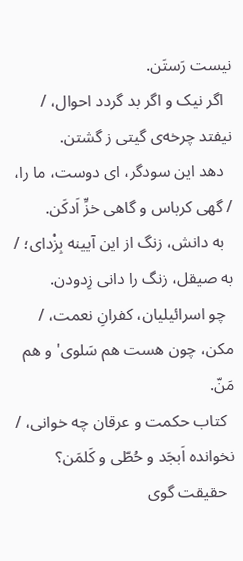نیست رَستَن.
  اگر نیک و اگر بد گردد احوال، / نیفتد چرخه‌ی گیتی ز گشتن.
  دهد این سودگر، ای دوست، ما را، / گهی کرباس و گاهی خزِّ اَدکَن.
  به دانش، زنگ از این آیینه بِزْدای؛ / به صیقل، زنگ را دانی زِدودن.
  چو اسرائیلیان، کفرانِ نعمت، / مکن، چون هست هم سَلوی' و هم مَنّ.
  کتاب حکمت و عرقان چه خوانی، / نخوانده اَبجَد و حُطّی و کَلمَن؟
  حقیقت گوی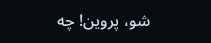شو، پروین! چه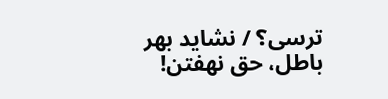ترسی؟ / نشاید بهر باطل، حق نهفتن!